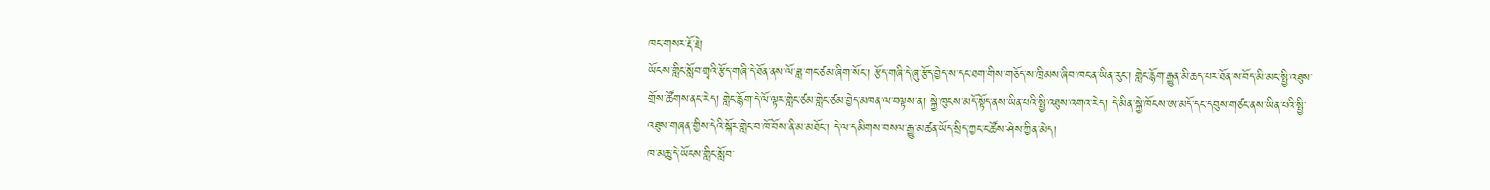ཁང་གསར་རྡོ་རྗེ།
ཡོངས་གླིང་སློབ་གྲྭའི་རྩོད་གཞི་དེ་ཐོན་ནས་ལོ་ཟླ་གང་ཙམ་ཞིག་སོང་། རྩོད་གཞི་དེ་ཞུ་རྩོད་བྱེད་ས་དང་ཐག་གིས་གཅོད་ས་ཁྲིམས་ཞིབ་ཁང་ན་ཡིན་རུང་། གླེང་རྙོག་རྒྱུན་མི་ཆད་པར་ཐོན་ས་བོད་མི་མང་སྤྱི་འཐུས་གྲོས་ཚོགས་ནང་རེད། གླེང་རྙོག་དེ་ལོ་ལྟར་གླེང་ཙམ་གླེང་ཙམ་བྱེད་མཁན་ལ་བལྟས་ན། སྐྱེ་ཁུངས་མདོ་སྟོད་ནས་ཡིན་པའི་སྤྱི་འཐུས་འགའ་རེད། དེ་མིན་སྐྱེ་ཁོངས་ཨ་མདོ་དང་དབུས་གཙང་ནས་ཡིན་པའི་སྤྱི་འཐུས་གཞན་གྱིས་དེའི་སྐོར་གླེང་བ་ཁོ་བོས་ནི་མ་མཐོང་། དེ་ལ་དམིགས་བསལ་རྒྱུ་མཚན་ཡོད་སྲིད་ཀྱང་ང་ཚོས་ཤེས་ཀྱིན་མེད།
ཁ་མཆུ་དེ་ཡོངས་གླིང་སློབ་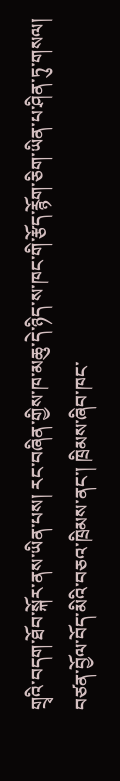གྲྭའི་བདག་ཐོབ་སྐོར་ནས་ཡིན་པས། རང་བཞིན་གྱིས་ཁ་མཆུ་དེ་ཉིད་ས་ཁང་གི་རྩོད་རྙོག་ཅིག་ཡིན་པ་ཤིན་ཏུ་གསལ། བཙན་བྱོལ་བོད་མིའི་བཅའ་ཁྲིམས་ནང་། ཁྲིམས་ཞིབ་ཁང་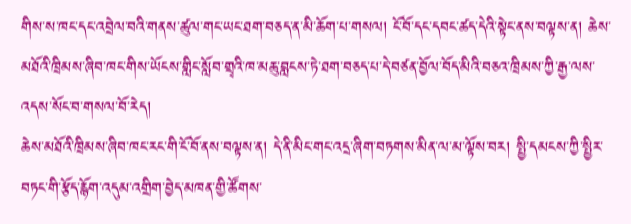གིས་ས་ཁང་དང་འབྲེལ་བའི་གནས་ཚུལ་གང་ཡང་ཐག་བཅད་ན་མི་ཆོག་པ་གསལ། ངོ་བོ་དང་དབང་ཚད་དེའི་སྟེང་ནས་བལྟས་ན། ཆེས་མཐོའི་ཁྲིམས་ཞིབ་ཁང་གིས་ཡོངས་གླིང་སློབ་གྲྭའི་ཁ་མཆུ་བླངས་ཏེ་ཐག་བཅད་པ་དེ་བཙན་བྱོལ་བོད་མིའི་བཅའ་ཁྲིམས་ཀྱི་རྒྱ་ལས་འདས་སོང་བ་གསལ་བོ་རེད།
ཆེས་མཐོའི་ཁྲིམས་ཞིབ་ཁང་རང་གི་ངོ་བོ་ནས་བལྟས་ན། དེ་ནི་མིང་གང་འདྲ་ཞིག་བཏགས་མིན་ལ་མ་ལྟོས་བར། སྤྱི་དམངས་ཀྱི་སྤྱིར་བཏང་གི་རྩོད་རྙོག་འདུམ་འགྲིག་བྱེད་མཁན་གྱི་ཚོགས་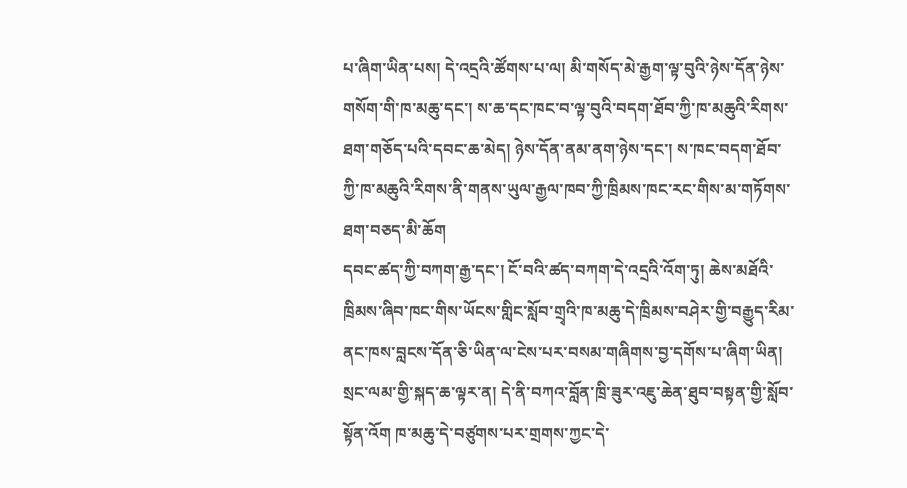པ་ཞིག་ཡིན་པས། དེ་འདྲའི་ཚོགས་པ་ལ། མི་གསོད་མེ་རྒྱག་ལྟ་བུའི་ཉེས་དོན་ཉེས་གསོག་གི་ཁ་མཆུ་དང་། ས་ཆ་དང་ཁང་བ་ལྟ་བུའི་བདག་ཐོབ་ཀྱི་ཁ་མཆུའི་རིགས་ཐག་གཅོད་པའི་དབང་ཆ་མེད། ཉེས་དོན་ནམ་ནག་ཉེས་དང་། ས་ཁང་བདག་ཐོབ་ཀྱི་ཁ་མཆུའི་རིགས་ནི་གནས་ཡུལ་རྒྱལ་ཁབ་ཀྱི་ཁྲིམས་ཁང་རང་གིས་མ་གཏོགས་ཐག་བཅད་མི་ཆོག
དབང་ཚད་ཀྱི་བཀག་རྒྱ་དང་། ངོ་བའི་ཚད་བཀག་དེ་འདྲའི་འོག་ཏུ། ཆེས་མཐོའི་ཁྲིམས་ཞིབ་ཁང་གིས་ཡོངས་གླིང་སློབ་གྲྭའི་ཁ་མཆུ་དེ་ཁྲིམས་བཤེར་གྱི་བརྒྱུད་རིམ་ནང་ཁས་བླངས་དོན་ཅི་ཡིན་ལ་ངེས་པར་བསམ་གཞིགས་བྱ་དགོས་པ་ཞིག་ཡིན། སྲང་ལམ་གྱི་སྐད་ཆ་ལྟར་ན། དེ་ནི་བཀའ་བློན་ཁྲི་ཟུར་འཇུ་ཆེན་ཐུབ་བསྟན་གྱི་སློབ་སྟོན་འོག ཁ་མཆུ་དེ་བཙུགས་པར་གྲགས་ཀྱང་དེ་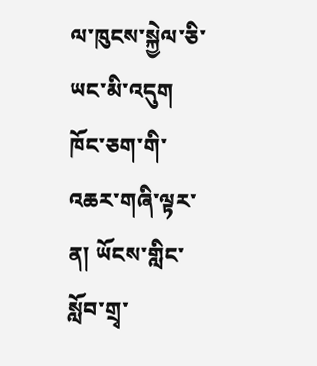ལ་ཁུངས་སྐྱེལ་ཅི་ཡང་མི་འདུག ཁོང་ཅག་གི་འཆར་གཞི་ལྟར་ན། ཡོངས་གླིང་སློབ་གྲྭ་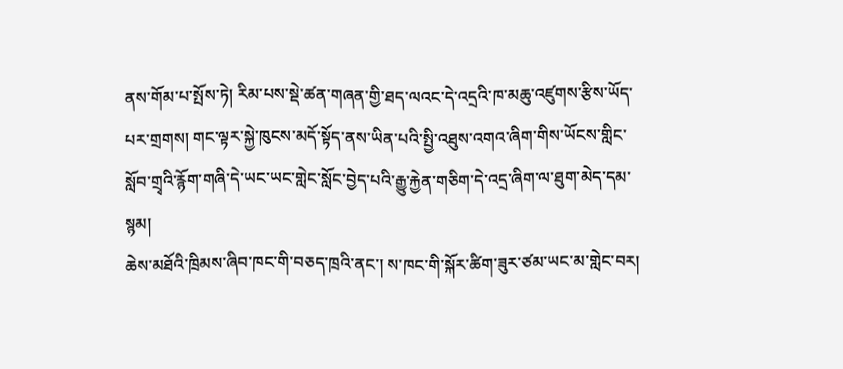ནས་གོམ་པ་སྤོས་ཏེ། རིམ་པས་སྡེ་ཚན་གཞན་གྱི་ཐད་ལའང་དེ་འདྲའི་ཁ་མཆུ་འཛུགས་རྩིས་ཡོད་པར་གྲགས། གང་ལྟར་སྐྱེ་ཁུངས་མདོ་སྟོད་ནས་ཡིན་པའི་སྤྱི་འཐུས་འགའ་ཞིག་གིས་ཡོངས་གླིང་སློབ་གྲྭའི་རྙོག་གཞི་དེ་ཡང་ཡང་གླེང་སློང་བྱེད་པའི་རྒྱུ་རྐྱེན་གཅིག་དེ་འདྲ་ཞིག་ལ་ཐུག་མེད་དམ་སྙམ།
ཆེས་མཐོའི་ཁྲིམས་ཞིབ་ཁང་གི་བཅད་ཁྲའི་ནང་། ས་ཁང་གི་སྐོར་ཚིག་ཟུར་ཙམ་ཡང་མ་གླེང་བར།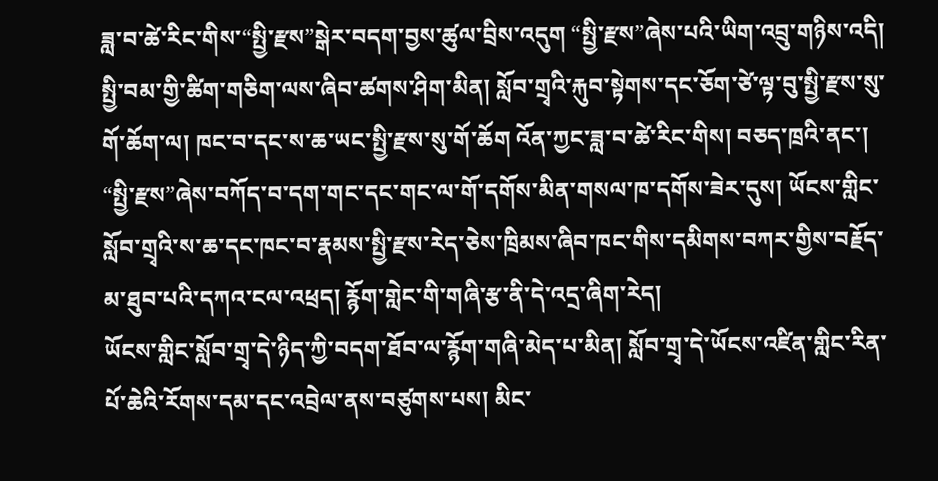ཟླ་བ་ཚེ་རིང་གིས་“སྤྱི་རྫས”སྒེར་བདག་བྱས་ཚུལ་བྲིས་འདུག “སྤྱི་རྫས”ཞེས་པའི་ཡིག་འབྲུ་གཉིས་འདི། སྤྱི་བམ་གྱི་ཚིག་གཅིག་ལས་ཞིབ་ཚགས་ཤིག་མིན། སློབ་གྲྭའི་རྐུབ་སྟེགས་དང་ཅོག་ཙེ་ལྟ་བུ་སྤྱི་རྫས་སུ་གོ་ཆོག་ལ། ཁང་བ་དང་ས་ཆ་ཡང་སྤྱི་རྫས་སུ་གོ་ཆོག འོན་ཀྱང་ཟླ་བ་ཚེ་རིང་གིས། བཅད་ཁྲའི་ནང་། “སྤྱི་རྫས”ཞེས་བཀོད་བ་དག་གང་དང་གང་ལ་གོ་དགོས་མིན་གསལ་ཁ་དགོས་ཟེར་དུས། ཡོངས་གླིང་སློབ་གྲྭའི་ས་ཆ་དང་ཁང་བ་རྣམས་སྤྱི་རྫས་རེད་ཅེས་ཁྲིམས་ཞིབ་ཁང་གིས་དམིགས་བཀར་གྱིས་བརྗོད་མ་ཐུབ་པའི་དཀའ་ངལ་འཕྲད། རྙོག་གླེང་གི་གཞི་རྩ་ནི་དེ་འདྲ་ཞིག་རེད།
ཡོངས་གླིང་སློབ་གྲྭ་དེ་ཉིད་ཀྱི་བདག་ཐོབ་ལ་རྙོག་གཞི་མེད་པ་མིན། སློབ་གྲྭ་དེ་ཡོངས་འཛིན་གླིང་རིན་པོ་ཆེའི་རོགས་དམ་དང་འབྲེལ་ནས་བཙུགས་པས། མིང་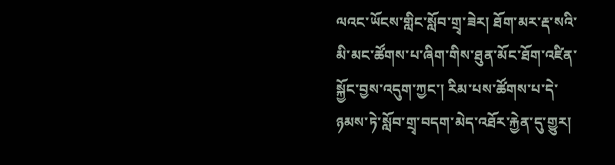ལའང་ཡོངས་གླིང་སློབ་གྲྭ་ཟེར། ཐོག་མར་རྡ་སའི་མི་མང་ཚོགས་པ་ཞིག་གིས་ཐུན་མོང་ཐོག་འཛིན་སྐྱོང་བྱས་འདུག་ཀྱང་། རིམ་པས་ཚོགས་པ་དེ་ཉམས་ཏེ་སློབ་གྲྭ་བདག་མེད་འཐོར་རྐྱེན་དུ་གྱུར།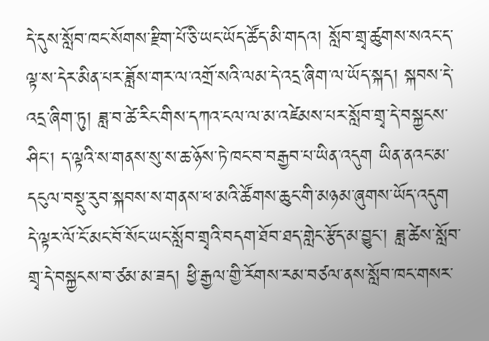དེ་དུས་སློབ་ཁང་སོགས་རྫིག་པོ་ཅི་ཡང་ཡོད་ཚོད་མི་གདའ། སློབ་གྲྭ་ཚུགས་སའང་ད་ལྟ་ས་དེར་མིན་པར་ཟློས་གར་ལ་འགྲོ་སའི་ལམ་དེ་འདྲ་ཞིག་ལ་ཡོད་སྐད། སྐབས་དེ་འདྲ་ཞིག་ཏུ། ཟླ་བ་ཚེ་རིང་གིས་དཀའ་ངལ་ལ་མ་འཛེམས་པར་སློབ་གྲྭ་དེ་བསྐྱངས་ཤིང་། ད་ལྟའི་ས་གནས་སུ་ས་ཆ་ཉོས་ཏེ་ཁང་བ་བརྒྱབ་པ་ཡིན་འདུག ཡིན་ནའང་མ་དངུལ་བསྡུ་རུབ་སྐབས་ས་གནས་ཕ་མའི་ཚོགས་ཆུང་གི་མཉམ་ཞུགས་ཡོད་འདུག དེ་ལྟར་ལོ་ངོ་མང་བོ་སོང་ཡང་སློབ་གྲྭའི་བདག་ཐོབ་ཐད་གླེང་རྩོད་མ་བྱུང་། ཟླ་ཚེས་སློབ་གྲྭ་དེ་བསྐྱངས་བ་ཙམ་མ་ཟད། ཕྱི་རྒྱལ་གྱི་རོགས་རམ་བཙལ་ནས་སློབ་ཁང་གསར་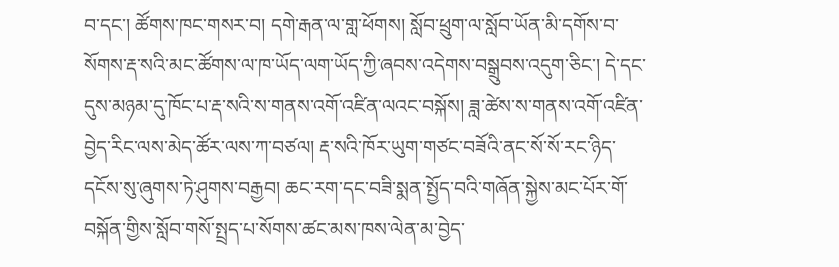བ་དང་། ཚོགས་ཁང་གསར་བ། དགེ་རྒན་ལ་གླ་ཕོགས། སློབ་ཕྲུག་ལ་སློབ་ཡོན་མི་དགོས་བ་སོགས་རྡ་སའི་མང་ཚོགས་ལ་ཁ་ཡོད་ལག་ཡོད་ཀྱི་ཞབས་འདེགས་བསྒྲུབས་འདུག་ཅིང་། དེ་དང་དུས་མཉམ་དུ་ཁོང་པ་རྡ་སའི་ས་གནས་འགོ་འཛིན་ལའང་བསྐོས། ཟླ་ཚེས་ས་གནས་འགོ་འཛིན་བྱེད་རིང་ལས་མེད་ཚོར་ལས་ཀ་བཙལ། རྡ་སའི་ཁོར་ཡུག་གཙང་བཟོའི་ནང་སོ་སོ་རང་ཉིད་དངོས་སུ་ཞུགས་ཏེ་ཤུགས་བརྒྱབ། ཆང་རག་དང་བཟི་སྨན་སྤྱོད་བའི་གཞོན་སྐྱེས་མང་པོར་གོ་བསྐོན་གྱིས་སློབ་གསོ་སྤྲད་པ་སོགས་ཚང་མས་ཁས་ལེན་མ་བྱེད་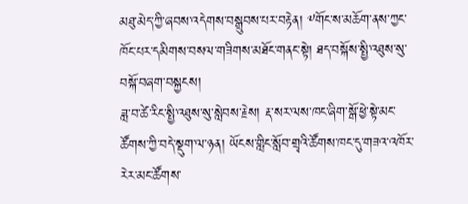མཐུ་མེད་ཀྱི་ཞབས་འདེགས་བསྒྲུབས་པར་བརྟེན། ༸གོང་ས་མཆོག་ནས་ཀྱང་ཁོང་པར་དམིགས་བསལ་གཟིགས་མཐོང་གནང་སྟེ། ཐད་བསྐོས་སྤྱི་འཐུས་སུ་བསྐོ་བཞག་བསྐྱངས།
ཟླ་བ་ཚེ་རིང་སྤྱི་འཐུས་སུ་སླེབས་རྗེས། རྡ་སར་ལས་ཁང་ཞིག་སྒོ་ཕྱེ་སྟེ་མང་ཚོགས་ཀྱི་བདེ་སྡུག་ལ་ཉན། ཡོངས་གླིང་སློབ་གྲྭའི་ཚོགས་ཁང་དུ་གཟའ་འཁོར་རེར་མང་ཚོགས་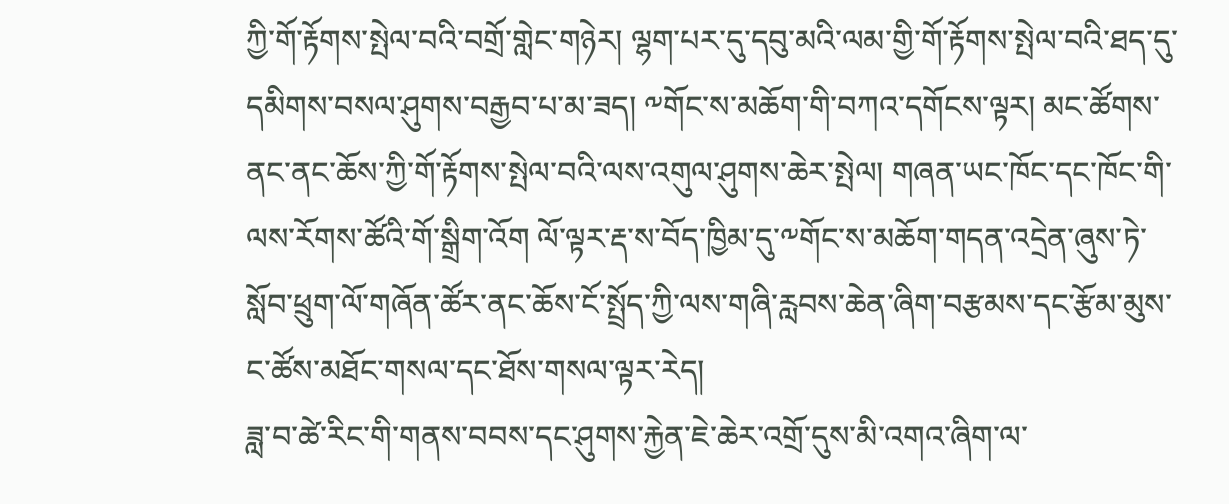ཀྱི་གོ་རྟོགས་སྤེལ་བའི་བགྲོ་གླེང་གཉེར། ལྷག་པར་དུ་དབུ་མའི་ལམ་གྱི་གོ་རྟོགས་སྤེལ་བའི་ཐད་དུ་དམིགས་བསལ་ཤུགས་བརྒྱབ་པ་མ་ཟད། ༸གོང་ས་མཆོག་གི་བཀའ་དགོངས་ལྟར། མང་ཚོགས་ནང་ནང་ཆོས་ཀྱི་གོ་རྟོགས་སྤེལ་བའི་ལས་འགུལ་ཤུགས་ཆེར་སྤེལ། གཞན་ཡང་ཁོང་དང་ཁོང་གི་ལས་རོགས་ཚོའི་གོ་སྒྲིག་འོག ལོ་ལྟར་རྡ་ས་བོད་ཁྱིམ་དུ་༸གོང་ས་མཆོག་གདན་འདྲེན་ཞུས་ཏེ་སློབ་ཕྲུག་ལོ་གཞོན་ཚོར་ནང་ཆོས་ངོ་སྤྲོད་ཀྱི་ལས་གཞི་རླབས་ཆེན་ཞིག་བརྩམས་དང་རྩོམ་མུས་ང་ཚོས་མཐོང་གསལ་དང་ཐོས་གསལ་ལྟར་རེད།
ཟླ་བ་ཚེ་རིང་གི་གནས་བབས་དང་ཤུགས་རྐྱེན་ཇེ་ཆེར་འགྲོ་དུས་མི་འགའ་ཞིག་ལ་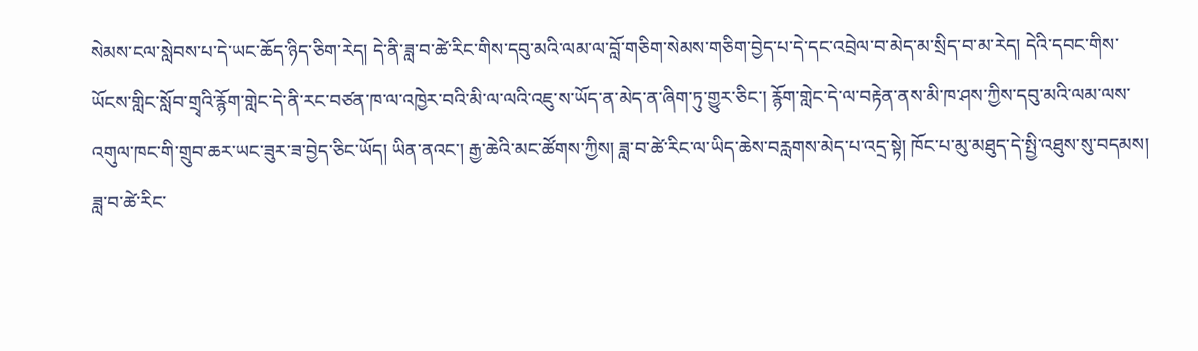སེམས་ངལ་སླེབས་པ་དེ་ཡང་ཆོད་ཉིད་ཅིག་རེད། དེ་ནི་ཟླ་བ་ཚེ་རིང་གིས་དབུ་མའི་ལམ་ལ་བློ་གཅིག་སེམས་གཅིག་བྱེད་པ་དེ་དང་འབྲེལ་བ་མེད་མ་སྲིད་བ་མ་རེད། དེའི་དབང་གིས་ཡོངས་གླིང་སློབ་གྲྭའི་རྙོག་གླེང་དེ་ནི་རང་བཙན་ཁ་ལ་འཁྱེར་བའི་མི་ལ་ལའི་འཇུ་ས་ཡོད་ན་མེད་ན་ཞིག་ཏུ་གྱུར་ཅིང་། རྙོག་གླེང་དེ་ལ་བརྟེན་ནས་མི་ཁ་ཤས་ཀྱིས་དབུ་མའི་ལམ་ལས་འགུལ་ཁང་གི་གྲུབ་ཆར་ཡང་ཟུར་ཟ་བྱེད་ཅིང་ཡོད། ཡིན་ནའང་། རྒྱ་ཆེའི་མང་ཚོགས་ཀྱིས། ཟླ་བ་ཚེ་རིང་ལ་ཡིད་ཆེས་བརླགས་མེད་པ་འདྲ་སྟེ། ཁོང་པ་མུ་མཐུད་དེ་སྤྱི་འཐུས་སུ་བདམས།
ཟླ་བ་ཚེ་རིང་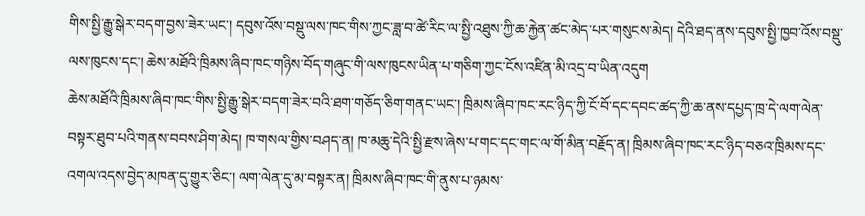གིས་སྤྱི་རྒྱུ་སྒེར་བདག་བྱས་ཟེར་ཡང་། དབུས་འོས་བསྡུ་ལས་ཁང་གིས་ཀྱང་ཟླ་བ་ཚེ་རིང་ལ་སྤྱི་འཐུས་ཀྱི་ཆ་རྐྱེན་ཚང་མེད་པར་གསུངས་མེད། དེའི་ཐད་ནས་དབུས་སྤྱི་ཁྱབ་འོས་བསྡུ་ལས་ཁུངས་དང་། ཆེས་མཐོའི་ཁྲིམས་ཞིབ་ཁང་གཉིས་བོད་གཞུང་གི་ལས་ཁུངས་ཡིན་པ་གཅིག་ཀྱང་ངོས་འཛིན་མི་འདྲ་བ་ཡིན་འདུག
ཆེས་མཐོའི་ཁྲིམས་ཞིབ་ཁང་གིས་སྤྱི་རྒྱུ་སྒེར་བདག་ཟེར་བའི་ཐག་གཅོད་ཅིག་གནང་ཡང་། ཁྲིམས་ཞིབ་ཁང་རང་ཉིད་ཀྱི་ངོ་བོ་དང་དབང་ཚད་ཀྱི་ཆ་ནས་དཔྱད་ཁྲ་དེ་ལག་ལེན་བསྟར་ཐུབ་པའི་གནས་བབས་ཤིག་མེད། ཁ་གསལ་གྱིས་བཤད་ན། ཁ་མཆུ་དེའི་སྤྱི་རྫས་ཞེས་པ་གང་དང་གང་ལ་གོ་མིན་བརྗོད་ན། ཁྲིམས་ཞིབ་ཁང་རང་ཉིད་བཅའ་ཁྲིམས་དང་འགལ་འདས་བྱེད་མཁན་དུ་གྱུར་ཅིང་། ལག་ལེན་དུ་མ་བསྟར་ན། ཁྲིམས་ཞིབ་ཁང་གི་ནུས་པ་ཉམས་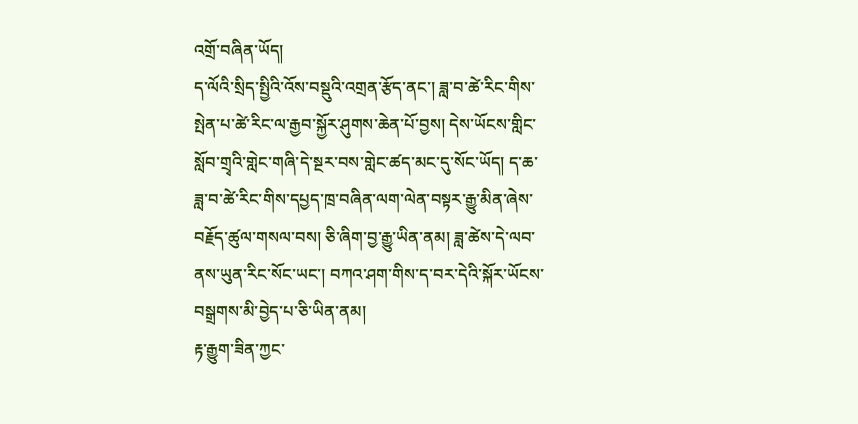འགྲོ་བཞིན་ཡོད།
ད་ལོའི་སྲིད་སྤྱིའི་འོས་བསྡུའི་འགྲན་རྩོད་ནང་། ཟླ་བ་ཚེ་རིང་གིས་སྤེན་པ་ཚེ་རིང་ལ་རྒྱབ་སྐྱོར་ཤུགས་ཆེན་པོ་བྱས། དེས་ཡོངས་གླིང་སློབ་གྲྭའི་གླེང་གཞི་དེ་སྔར་བས་གླེང་ཚད་མང་དུ་སོང་ཡོད། ད་ཆ་ཟླ་བ་ཚེ་རིང་གིས་དཔྱད་ཁྲ་བཞིན་ལག་ལེན་བསྟར་རྒྱུ་མིན་ཞེས་བརྗོད་ཚུལ་གསལ་བས། ཅི་ཞིག་བྱ་རྒྱུ་ཡིན་ནམ། ཟླ་ཚེས་དེ་ལབ་ནས་ཡུན་རིང་སོང་ཡང་། བཀའ་ཤག་གིས་ད་བར་དེའི་སྐོར་ཡོངས་བསྒྲགས་མི་བྱེད་པ་ཅི་ཡིན་ནམ།
རྟ་རྒྱུག་ཟིན་ཀྱང་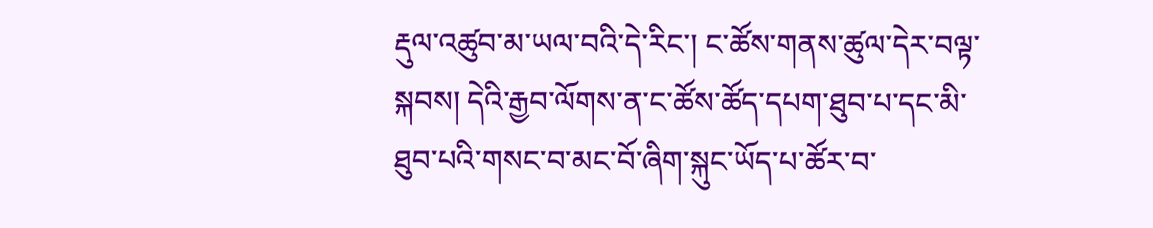རྡུལ་འཚུབ་མ་ཡལ་བའི་དེ་རིང་། ང་ཚོས་གནས་ཚུལ་དེར་བལྟ་སྐབས། དེའི་རྒྱབ་ལོགས་ན་ང་ཚོས་ཚོད་དཔག་ཐུབ་པ་དང་མི་ཐུབ་པའི་གསང་བ་མང་བོ་ཞིག་སྐུང་ཡོད་པ་ཚོར་བ་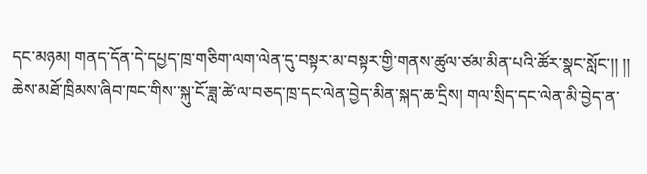དང་མཉམ། གནད་དོན་དེ་དཔྱད་ཁྲ་གཅིག་ལག་ལེན་དུ་བསྟར་མ་བསྟར་གྱི་གནས་ཚུལ་ཙམ་མིན་པའི་ཚོར་སྣང་སློང་།། །།
ཆེས་མཐོ་ཁྲིམས་ཞིབ་ཁང་གིས་་སྐུ་ངོ་ཟླ་ཚེ་ལ་བཅད་ཁྲ་དང་ལེན་བྱེད་མིན་སྐད་ཆ་དྲིས། གལ་སྲིད་དང་ལེན་མི་བྱེད་ན་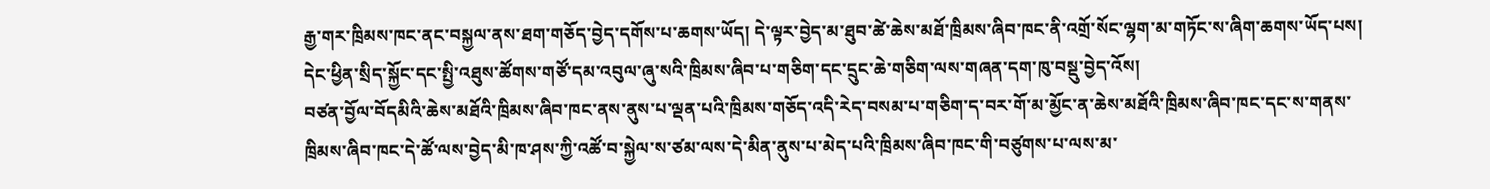རྒྱ་གར་ཁྲིམས་ཁང་ནང་བསྐྱལ་ནས་ཐག་གཅོད་བྱེད་དགོས་པ་ཆགས་ཡོད། དེ་ལྟར་བྱེད་མ་ཐུབ་ཚེ་ཆེས་མཐོ་ཁྲིམས་ཞིབ་ཁང་ནི་འགྲོ་སོང་ལྷག་མ་གཏོང་ས་ཞིག་ཆགས་ཡོད་པས། དེང་ཕྱིན་སྲིད་སྐྱོང་དང་སྤྱི་འཐུས་ཚོགས་གཙོ་དམ་འབུལ་ཞུ་སའི་ཁྲིམས་ཞིབ་པ་གཅིག་དང་དྲུང་ཆེ་གཅིག་ལས་གཞན་དག་ཁུ་བསྡུ་བྱེད་འོས།
བཙན་བྱོལ་བོདམིའི་ཆེས་མཐོའི་ཁྲིམས་ཞིབ་ཁང་ནས་ནུས་པ་ལྡན་པའི་ཁྲིམས་གཅོད་འདི་རེད་བསམ་པ་གཅིག་ད་བར་གོ་མ་མྱོང་ན་ཆེས་མཐོའི་ཁྲིམས་ཞིབ་ཁང་དང་ས་གནས་ཁྲིམས་ཞིབ་ཁང་དེ་ཚོ་ལས་བྱེད་མི་ཁ་ཤས་ཀྱི་འཚོ་བ་སྐྱེལ་ས་ཙམ་ལས་དེ་མིན་ནུས་པ་མེད་པའི་ཁྲིམས་ཞིབ་ཁང་གི་བཙུགས་པ་ལས་མ་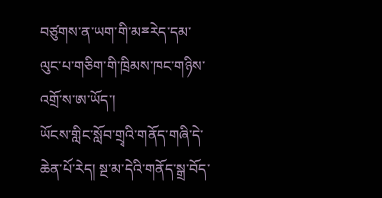བཙུགས་ན་ཡག་གི་མྈརེད་དམ་ ལུང་པ་གཅིག་གི་ཁྲིམས་ཁང་གཉིས་འགྲོ་ས་ཨ་ཡོད་།
ཡོངས་གླིང་སློབ་གྲྭའི་གནོད་གཞི་དེ་ཆེན་པོ་རེད། སྔ་མ་དེའི་གནོད་སྒྲ་བོད་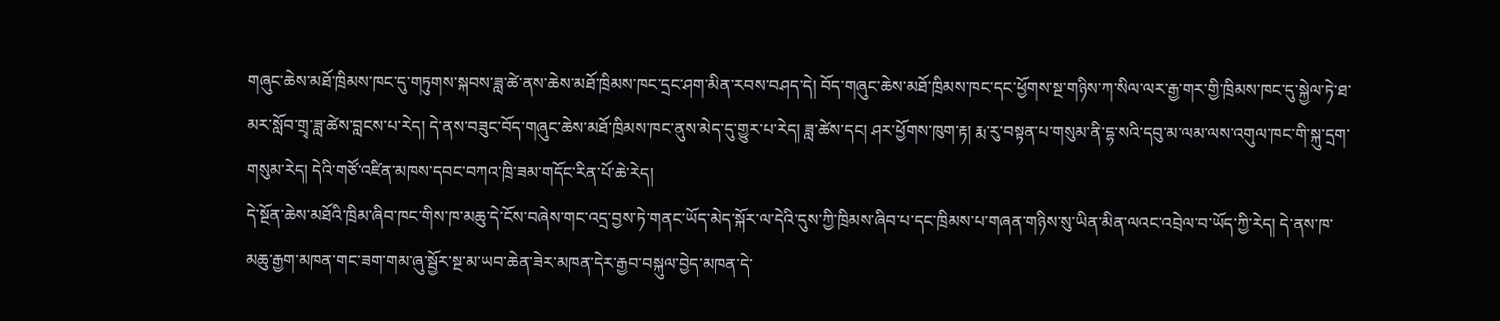གཞུང་ཆེས་མཐོ་ཁྲིམས་ཁང་དུ་གཏུགས་སྐབས་ཟླ་ཚེ་ནས་ཆེས་མཐོ་ཁྲིམས་ཁང་དྲང་ཤག་མིན་རབས་བཤད་དེ། བོད་གཞུང་ཆེས་མཐོ་ཁྲིམས་ཁང་དང་ཕྱོགས་སྔ་གཉིས་ཀ་སིལ་ལར་རྒྱ་གར་གྱི་ཁྲིམས་ཁང་དུ་སྐྱེལ་ཏེ་ཐ་མར་སློབ་གྲྭ་ཟླ་ཚེས་བླངས་པ་རེད། དེ་ནས་བཟུང་བོད་གཞུང་ཆེས་མཐོ་ཁྲིམས་ཁང་ནུས་མེད་དུ་གྱུར་པ་རེད། ཟླ་ཚེས་དང། ཤར་ཕྱོགས་ཁུག་རྟ། རྨ་རུ་བསྟན་པ་གསུམ་ནི་དྷ་སའི་དབུ་མ་ལམ་ལས་འགུལ་ཁང་གི་སྐུ་དྲག་གསུམ་རེད། དེའི་གཙོ་འཛིན་མཁས་དབང་བཀའ་ཁྲི་ཟམ་གདོང་རིན་པོ་ཆེ་རེད།
དེ་སྔོན་ཆེས་མཐོའི་ཁྲིམ་ཞིབ་ཁང་གིས་ཁ་མཆུ་དེ་ངོས་བཞེས་གང་འདྲ་བྱས་ཏེ་གནང་ཡོད་མེད་སྐོར་ལ་དེའི་དུས་ཀྱི་ཁྲིམས་ཞིབ་པ་དང་ཁྲིམས་པ་གཞན་གཉིས་སུ་ཡིན་མིན་ལའང་འབྲེལ་བ་ཡོད་ཀྱི་རེད། དེ་ནས་ཁ་མཆུ་རྒྱག་མཁན་གང་ཟག་གམ་ཞུ་སྦྱོར་སྔ་མ་ཡབ་ཆེན་ཟེར་མཁན་དེར་རྒྱབ་བསྐུལ་བྱེད་མཁན་དེ་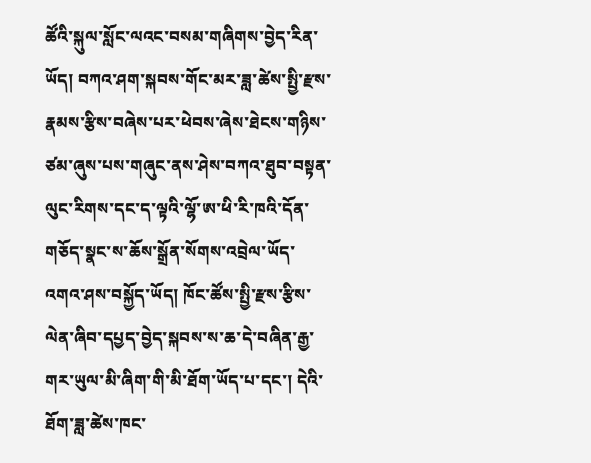ཚོའི་སྐུལ་སློང་ལའང་བསམ་གཞིགས་བྱེད་རིན་ཡོད། བཀའ་ཤག་སྐབས་གོང་མར་ཟླ་ཚེས་སྤྱི་རྫས་རྣམས་རྩིས་བཞེས་པར་ཕེབས་ཞེས་ཐེངས་གཉིས་ཙམ་ཞུས་པས་གཞུང་ནས་ཤེས་བཀའ་ཐུབ་བསྟན་ལུང་རིགས་དང་ད་ལྟའི་ལྷོ་ཨ་ཕི་རི་ཁའི་དོན་གཅོད་སྣང་ས་ཆོས་སྒྲོན་སོགས་འབྲེལ་ཡོད་འགའ་ཤས་བསྐྱོད་ཡོད། ཁོང་ཚོས་སྤྱི་རྫས་རྩིས་ལེན་ཞིབ་དཔྱད་བྱེད་སྐབས་ས་ཆ་དེ་བཞིན་རྒྱ་གར་ཡུལ་མི་ཞིག་གི་མི་ཐོག་ཡོད་པ་དང་། དེའི་ཐོག་ཟླ་ཚེས་ཁང་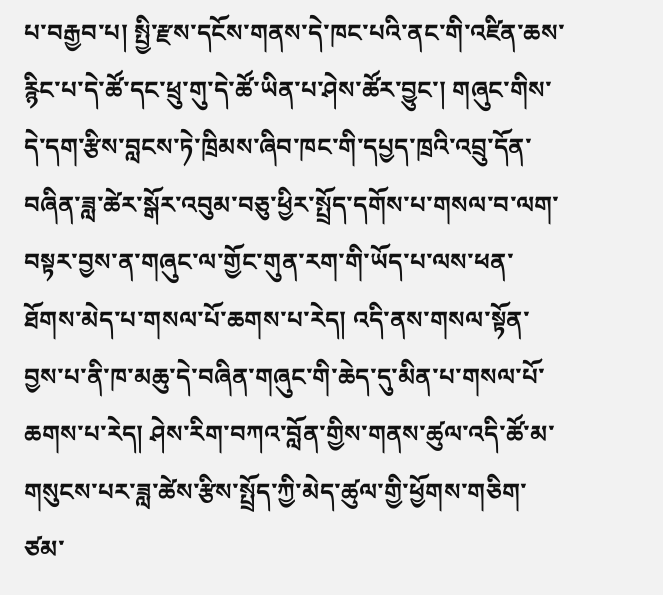པ་བརྒྱབ་པ། སྤྱི་རྫས་དངོས་གནས་དེ་ཁང་པའི་ནང་གི་འཛིན་ཆས་རྙིང་པ་དེ་ཚོ་དང་ཕྲུ་གུ་དེ་ཚོ་ཡིན་པ་ཤེས་ཚོར་བྱུང་། གཞུང་གིས་དེ་དག་རྩིས་བླངས་ཏེ་ཁྲིམས་ཞིབ་ཁང་གི་དཔྱད་ཁྲའི་འབྲུ་དོན་བཞིན་ཟླ་ཚེར་སྒོར་འབུམ་བཅུ་ཕྱིར་སྤྲོད་དགོས་པ་གསལ་བ་ལག་བསྟར་བྱས་ན་གཞུང་ལ་གྱོང་གུན་རག་གི་ཡོད་པ་ལས་ཕན་ཐོགས་མེད་པ་གསལ་པོ་ཆགས་པ་རེད། འདི་ནས་གསལ་སྟོན་བྱས་པ་ནི་ཁ་མཆུ་དེ་བཞིན་གཞུང་གི་ཆེད་དུ་མིན་པ་གསལ་པོ་ཆགས་པ་རེད། ཤེས་རིག་བཀའ་བློན་གྱིས་གནས་ཚུལ་འདི་ཚོ་མ་གསུངས་པར་ཟླ་ཚེས་རྩིས་སྤྲོད་ཀྱི་མེད་ཚུལ་གྱི་ཕྱོགས་གཅིག་ཙམ་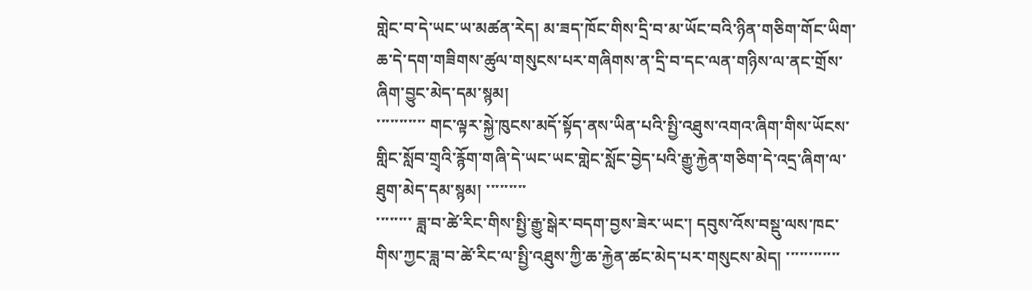གླེང་བ་དེ་ཡང་ཡ་མཚན་རེད། མ་ཟད་ཁོང་གིས་དྲི་བ་མ་ཡོང་བའི་ཉིན་གཅིག་གོང་ཡིག་ཆ་དེ་དག་གཟིགས་ཚུལ་གསུངས་པར་གཞིགས་ན་དྲི་བ་དང་ལན་གཉིས་ལ་ནང་གྲོས་ཞིག་བྱུང་མེད་དམ་སྙམ།
་་་་་་་་་་་ གང་ལྟར་སྐྱེ་ཁུངས་མདོ་སྟོད་ནས་ཡིན་པའི་སྤྱི་འཐུས་འགའ་ཞིག་གིས་ཡོངས་གླིང་སློབ་གྲྭའི་རྙོག་གཞི་དེ་ཡང་ཡང་གླེང་སློང་བྱེད་པའི་རྒྱུ་རྐྱེན་གཅིག་དེ་འདྲ་ཞིག་ལ་ཐུག་མེད་དམ་སྙམ། ་་་་་་་་་
་་་་་་་་ ཟླ་བ་ཚེ་རིང་གིས་སྤྱི་རྒྱུ་སྒེར་བདག་བྱས་ཟེར་ཡང་། དབུས་འོས་བསྡུ་ལས་ཁང་གིས་ཀྱང་ཟླ་བ་ཚེ་རིང་ལ་སྤྱི་འཐུས་ཀྱི་ཆ་རྐྱེན་ཚང་མེད་པར་གསུངས་མེད། ་་་་་་་་་་་་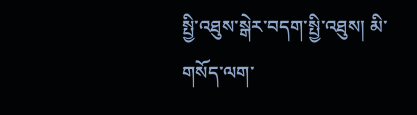སྤྱི་འཐུས་སྒེར་བདག་སྤྱི་འཐུས། མི་གསོད་ལག་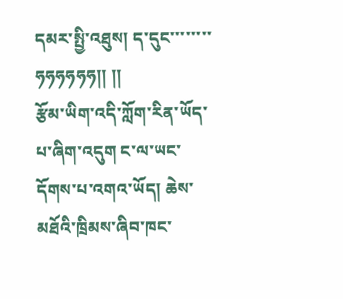དམར་སྤྱི་འཐུས། ད་དུང་་་་་་་་ ཧཧཧཧཧཧ།། །།
རྩོམ་ཡིག་འདི་ཀློག་རིན་ཡོད་པ་ཞིག་འདུག ང་ལ་ཡང་དོགས་པ་འགའ་ཡོད། ཆེས་མཐོའི་ཁྲིམས་ཞིབ་ཁང་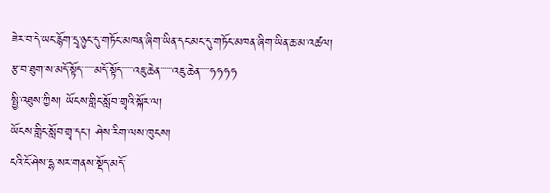ཟེར་བ་དེ་ཡང་རྙོག་དྲྭ་ཉུང་དུ་གཏོང་མཁན་ཞིག་ཡིན་དང་མང་དུ་གཏོང་མཁན་ཞིག་ཡིན་ཆ་མ་འཚལ།
རྩ་བ་ཐུག་ས་མདོ་སྟོད་་་་་་མདོ་སྟོད་་་་་་འཇུ་ཆེན་་་་་་འཇུ་ཆེན་་་་་ཧཧཧཧ
སྤྱི་འཐུས་ཀྱིས། ཡོངས་གླིང་སློབ་གྲྭའི་སྐོར་ལ།
ཡོངས་གླིང་སློབ་གྲྭ་དང་། ཤེས་རིག་ལས་ཁུངས།
ངའི་ངོ་ཤེས་དྷ་སར་གནས་སྡོད་མདོ་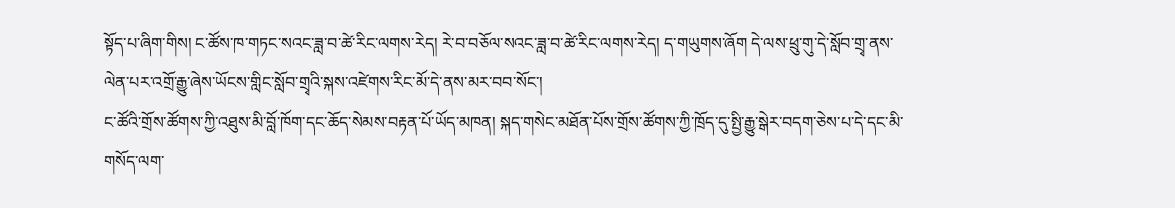སྟོད་པ་ཞིག་གིས། ང་ཚོས་ཁ་གཏང་སའང་ཟླ་བ་ཚེ་རིང་ལགས་རེད། རེ་བ་བཅོལ་སའང་ཟླ་བ་ཚེ་རིང་ལགས་རེད། ད་གཡུགས་ཞོག དེ་ལས་ཕྲུ་གུ་དེ་སློབ་གྲྭ་ནས་ལེན་པར་འགྲོ་རྒྱུ་ཞེས་ཡོངས་གླིང་སློབ་གྲྭའི་སྐས་འཛེགས་རིང་མོ་དེ་ནས་མར་བབ་སོང་།
ང་ཚོའི་གྲོས་ཚོགས་ཀྱི་འཐུས་མི་བློ་ཁོག་དང་ཆོད་སེམས་བརྟན་པོ་ཡོད་མཁན། སྐད་གསེང་མཐོན་པོས་གྲོས་ཚོགས་ཀྱི་ཁྲོད་དུ་སྤྱི་རྒྱུ་སྒེར་བདག་ཅེས་པ་དེ་དང་མི་གསོད་ལག་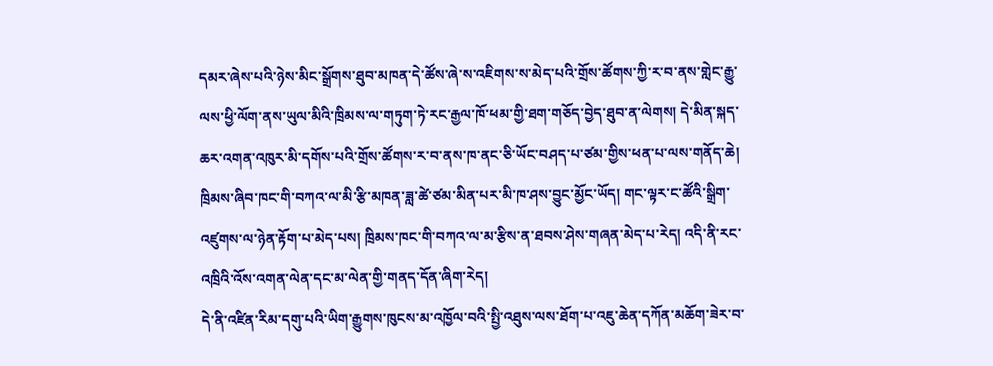དམར་ཞེས་པའི་ཉེས་མིང་སྒྲོགས་ཐུབ་མཁན་དེ་ཚོས་ཞེ་ས་འཇིགས་ས་མེད་པའི་གྲོས་ཚོགས་ཀྱི་ར་བ་ནས་གླེང་རྒྱུ་ལས་ཕྱི་ལོག་ནས་ཡུལ་མིའི་ཁྲིམས་ལ་གཏུག་ཏེ་རང་རྒྱལ་ཁོ་ཕམ་གྱི་ཐག་གཅོད་བྱེད་ཐུབ་ན་ལེགས། དེ་མིན་སྐད་ཆར་འགན་འཁུར་མི་དགོས་པའི་གྲོས་ཚོགས་ར་བ་ནས་ཁ་ནང་ཅི་ཡོང་བཤད་པ་ཙམ་གྱིས་ཕན་པ་ལས་གནོད་ཆེ།
ཁྲིམས་ཞིབ་ཁང་གི་བཀའ་ལ་མི་རྩི་མཁན་ཟླ་ཚེ་ཙམ་མིན་པར་མི་ཁ་ཤས་བྱུང་མྱོང་ཡོད། གང་ལྟར་ང་ཚོའི་སྒྲིག་འཛུགས་ལ་ཉེན་རྟོག་པ་མེད་པས། ཁྲིམས་ཁང་གི་བཀའ་ལ་མ་རྩིས་ན་ཐབས་ཤེས་གཞན་མེད་པ་རེད། འདི་ནི་རང་འཁྲིའི་འོས་འགན་ལེན་དང་མ་ལེན་གྱི་གནད་དོན་ཞིག་རེད།
དེ་ནི་འཛིན་རིམ་དགུ་པའི་ཡིག་རྒྱུགས་ཁུངས་མ་འཁྱོལ་བའི་སྤྱི་འཐུས་ལས་ཐོག་པ་འཇུ་ཆེན་དཀོན་མཆོག་ཟེར་བ་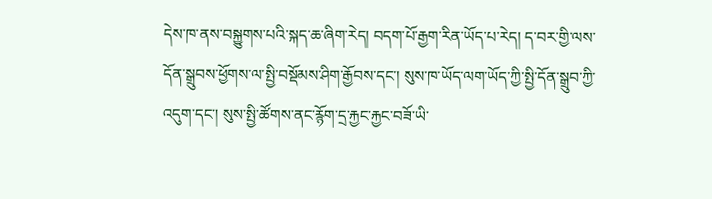དེས་ཁ་ནས་བསྐྱུགས་པའི་སྐད་ཆ་ཞིག་རེད། བདག་པོ་རྒྱག་རིན་ཡོད་པ་རེད། ད་བར་གྱི་ལས་དོན་སྒྲུབས་ཕྱོགས་ལ་སྤྱི་བསྡོམས་ཤིག་རྒྱོབས་དང་། སུས་ཁ་ཡོད་ལག་ཡོད་ཀྱི་སྤྱི་དོན་སྒྲུབ་ཀྱི་འདུག་དང་། སུས་སྤྱི་ཚོགས་ནང་རྙོག་དྲ་རྐྱང་རྐྱང་བཟོ་ཡི་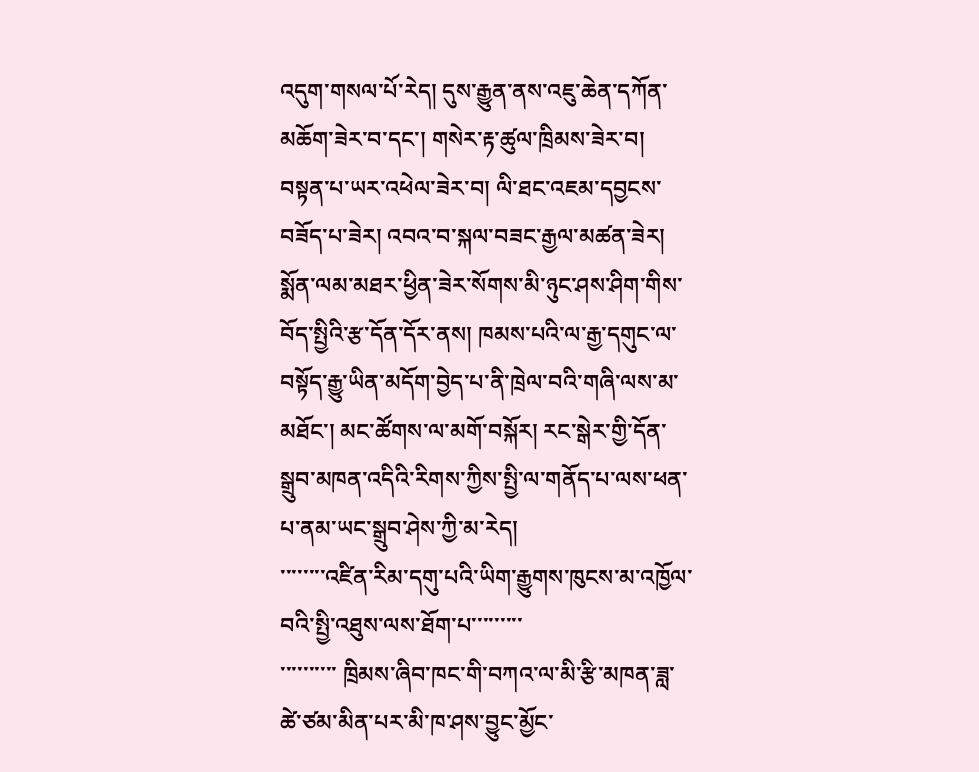འདུག་གསལ་པོ་རེད། དུས་རྒྱུན་ནས་འཇུ་ཆེན་དཀོན་མཆོག་ཟེར་བ་དང་། གསེར་རྟ་ཚུལ་ཁྲིམས་ཟེར་བ། བསྟན་པ་ཡར་འཕེལ་ཟེར་བ། ལི་ཐང་འཇམ་དབྱངས་བཟོད་པ་ཟེར། འབའ་བ་སྐལ་བཟང་རྒྱལ་མཚན་ཟེར། སྨོན་ལམ་མཐར་ཕྱིན་ཟེར་སོགས་མི་ཉུང་ཤས་ཤིག་གིས་བོད་སྤྱིའི་རྩ་དོན་དོར་ནས། ཁམས་པའི་ལ་རྒྱ་དགུང་ལ་བསྟོད་རྒྱུ་ཡིན་མདོག་བྱེད་པ་ནི་ཁྲེལ་བའི་གཞི་ལས་མ་མཐོང་། མང་ཚོགས་ལ་མགོ་བསྐོར། རང་སྒེར་གྱི་དོན་སྒྲུབ་མཁན་འདིའི་རིགས་ཀྱིས་སྤྱི་ལ་གནོད་པ་ལས་ཕན་པ་ནམ་ཡང་སྒྲུབ་ཤེས་ཀྱི་མ་རེད།
་་་་་་་་འཛིན་རིམ་དགུ་པའི་ཡིག་རྒྱུགས་ཁུངས་མ་འཁྱོལ་བའི་སྤྱི་འཐུས་ལས་ཐོག་པ་་་་་་་་་
་་་་་་་་་་ ཁྲིམས་ཞིབ་ཁང་གི་བཀའ་ལ་མི་རྩི་མཁན་ཟླ་ཚེ་ཙམ་མིན་པར་མི་ཁ་ཤས་བྱུང་མྱོང་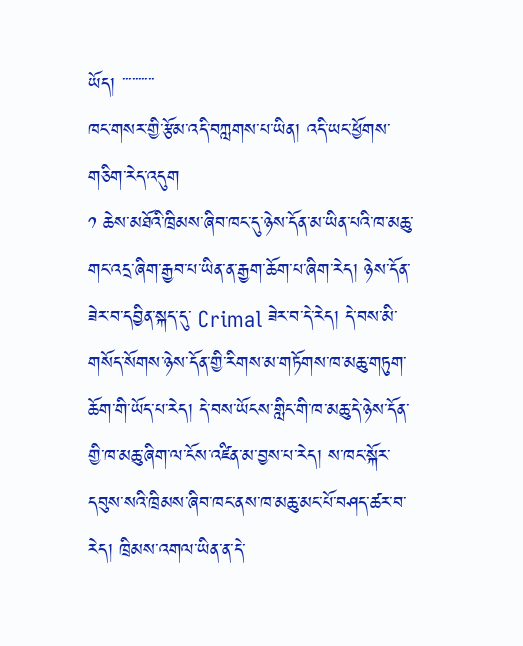ཡོད། ་་་་་་་་་་
ཁང་གསར་གྱི་རྩོམ་འདི་བཀླགས་པ་ཡིན། འདི་ཡང་ཕྱོགས་གཅིག་རེད་འདུག
༡ ཆེས་མཐོའི་ཁྲིམས་ཞིབ་ཁང་དུ་ཉེས་དོན་མ་ཡིན་པའི་ཁ་མཆུ་གང་འདྲ་ཞིག་རྒྱབ་པ་ཡིན་ན་རྒྱག་ཆོག་པ་ཞིག་རེད། ཉེས་དོན་ཟེར་བ་དབྱིན་སྐད་དུ་ Crimal ཟེར་བ་དེ་རེད། དེ་བས་མི་གསོད་སོགས་ཉེས་དོན་གྱི་རིགས་མ་གཏོགས་ཁ་མཆུ་གཏུག་ཆོག་གི་ཡོད་པ་རེད། དེ་བས་ཡོངས་གླིང་གི་ཁ་མཆུ་དེ་ཉེས་དོན་གྱི་ཁ་མཆུ་ཞིག་ལ་ངོས་འཛིན་མ་བྱས་པ་རེད། ས་ཁང་སྐོར་དབུས་སའི་ཁྲིམས་ཞིབ་ཁང་ནས་ཁ་མཆུ་མང་པོ་བཤད་ཚར་བ་རེད། ཁྲིམས་འགལ་ཡིན་ན་དེ་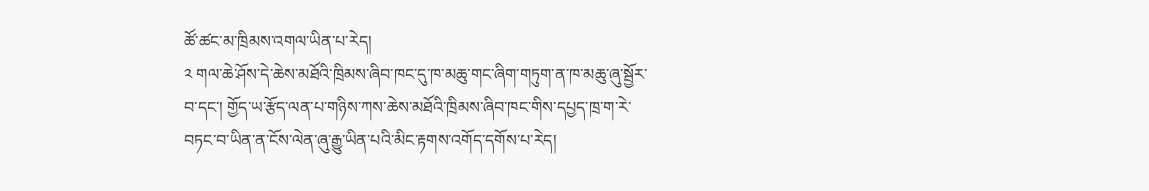ཚོ་ཚང་མ་ཁྲིམས་འགལ་ཡིན་པ་རེད།
༢ གལ་ཆེ་ཤོས་དེ་ཆེས་མཐོའི་ཁྲིམས་ཞིབ་ཁང་དུ་ཁ་མཆུ་གང་ཞིག་གཏུག་ན་ཁ་མཆུ་ཞུ་སྦྱོར་བ་དང་། གྱོད་ཡ་རྩོད་ལན་པ་གཉིས་ཀས་ཆེས་མཐོའི་ཁྲིམས་ཞིབ་ཁང་གིས་དཔྱད་ཁྲ་ག་རེ་བཏང་བ་ཡིན་ན་ངོས་ལེན་ཞུ་རྒྱུ་ཡིན་པའི་མིང་རྟགས་འགོད་དགོས་པ་རེད།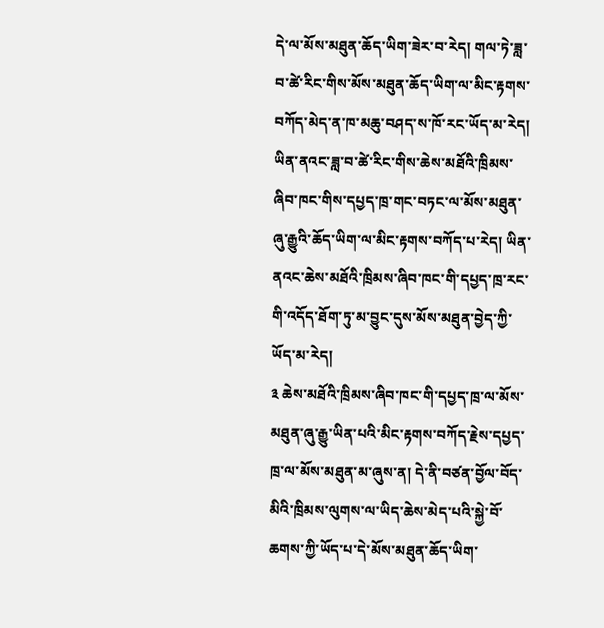དེ་ལ་མོས་མཐུན་ཆོད་ཡིག་ཟེར་བ་རེད། གལ་ཏེ་ཟླ་བ་ཚེ་རིང་གིས་མོས་མཐུན་ཆོད་ཡིག་ལ་མིང་རྟགས་བཀོད་མེད་ན་ཁ་མཆུ་བཤད་ས་ཁོ་རང་ཡོད་མ་རེད། ཡིན་ནའང་ཟླ་བ་ཚེ་རིང་གིས་ཆེས་མཐོའི་ཁྲིམས་ཞིབ་ཁང་གིས་དཔྱད་ཁྲ་གང་བཏང་ལ་མོས་མཐུན་ཞུ་རྒྱུའི་ཆོད་ཡིག་ལ་མིང་རྟགས་བཀོད་པ་རེད། ཡིན་ནའང་ཆེས་མཐོའི་ཁྲིམས་ཞིབ་ཁང་གི་དཔྱད་ཁྲ་རང་གི་འདོད་ཐོག་ཏུ་མ་བྱུང་དུས་མོས་མཐུན་བྱེད་ཀྱི་ཡོད་མ་རེད།
༣ ཆེས་མཐོའི་ཁྲིམས་ཞིབ་ཁང་གི་དཔྱད་ཁྲ་ལ་མོས་མཐུན་ཞུ་རྒྱུ་ཡིན་པའི་མིང་རྟགས་བཀོད་རྗེས་དཔྱད་ཁྲ་ལ་མོས་མཐུན་མ་ཞུས་ན། དེ་ནི་བཙན་བྱོལ་བོད་མིའི་ཁྲིམས་ལུགས་ལ་ཡིད་ཆེས་མེད་པའི་སྐྱེ་བོ་ཆགས་ཀྱི་ཡོད་པ་དེ་མོས་མཐུན་ཆོད་ཡིག་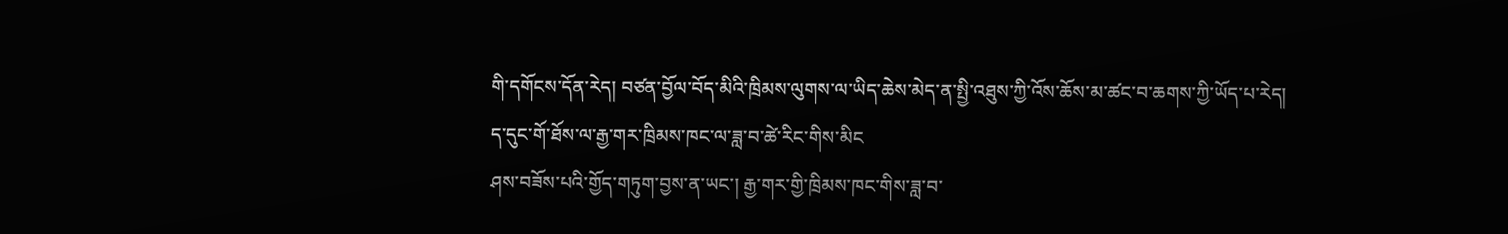གི་དགོངས་དོན་རེད། བཙན་བྱོལ་བོད་མིའི་ཁྲིམས་ལུགས་ལ་ཡིད་ཆེས་མེད་ན་སྤྱི་འཐུས་ཀྱི་འོས་ཆོས་མ་ཚང་བ་ཆགས་ཀྱི་ཡོད་པ་རེད།
ད་དུང་གོ་ཐོས་ལ་རྒྱ་གར་ཁྲིམས་ཁང་ལ་ཟླ་བ་ཚེ་རིང་གིས་མིང
ཤས་བཟོས་པའི་གྱོད་གཏུག་བྱས་ན་ཡང་། རྒྱ་གར་གྱི་ཁྲིམས་ཁང་གིས་ཟླ་བ་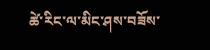ཚེ་རིང་ལ་མིང་ཤས་བཟོས་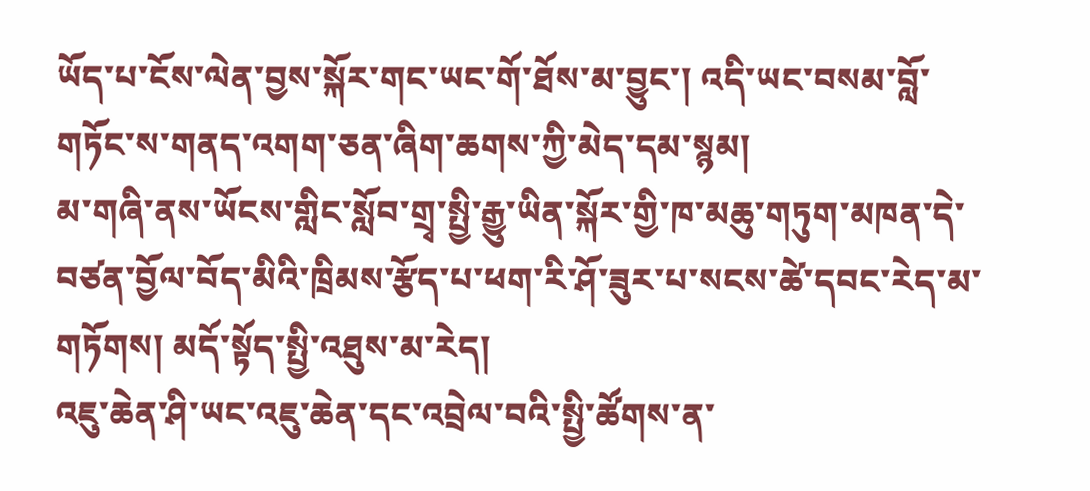ཡོད་པ་ངོས་ལེན་བྱས་སྐོར་གང་ཡང་གོ་ཐོས་མ་བྱུང་། འདི་ཡང་བསམ་བློ་གཏོང་ས་གནད་འགག་ཅན་ཞིག་ཆགས་ཀྱི་མེད་དམ་སྙམ།
མ་གཞི་ནས་ཡོངས་གླིང་སློབ་གྲྭ་སྤྱི་རྒྱུ་ཡིན་སྐོར་གྱི་ཁ་མཆུ་གཏུག་མཁན་དེ་བཙན་བྱོལ་བོད་མིའི་ཁྲིམས་རྩོད་པ་ཕག་རི་ཤོ་ཟུར་པ་སངས་ཚེ་དབང་རེད་མ་གཏོགས། མདོ་སྟོད་སྤྱི་འཐུས་མ་རེད།
འཇུ་ཆེན་ཤི་ཡང་འཇུ་ཆེན་དང་འབྲེལ་བའི་སྤྱི་ཚོགས་ན་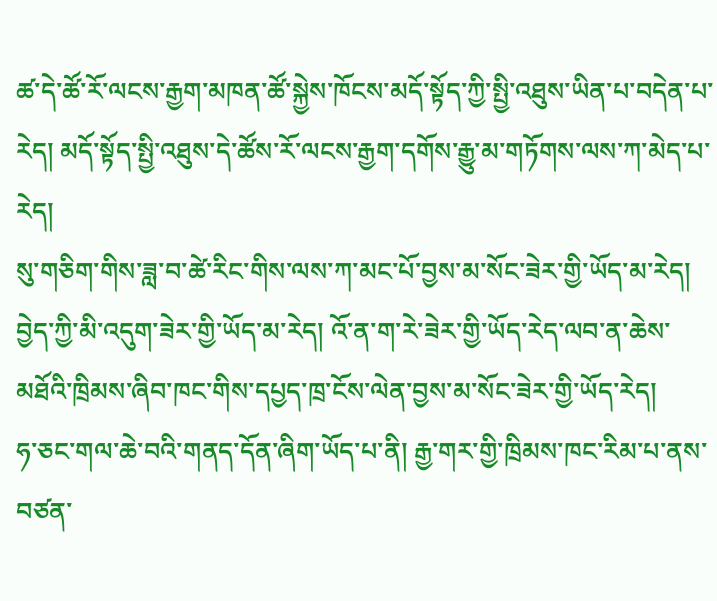ཚ་དེ་ཚོ་རོ་ལངས་རྒྱག་མཁན་ཚོ་སྐྱེས་ཁོངས་མདོ་སྟོད་ཀྱི་སྤྱི་འཐུས་ཡིན་པ་བདེན་པ་རེད། མདོ་སྟོད་སྤྱི་འཐུས་དེ་ཚོས་རོ་ལངས་རྒྱག་དགོས་རྒྱུ་མ་གཏོགས་ལས་ཀ་མེད་པ་རེད།
སུ་གཅིག་གིས་ཟླ་བ་ཚེ་རིང་གིས་ལས་ཀ་མང་པོ་བྱས་མ་སོང་ཟེར་གྱི་ཡོད་མ་རེད། བྱེད་ཀྱི་མི་འདུག་ཟེར་གྱི་ཡོད་མ་རེད། འོ་ན་ག་རེ་ཟེར་གྱི་ཡོད་རེད་ལབ་ན་ཆེས་མཐོའི་ཁྲིམས་ཞིབ་ཁང་གིས་དཔྱད་ཁྲ་ངོས་ལེན་བྱས་མ་སོང་ཟེར་གྱི་ཡོད་རེད།
ཧ་ཅང་གལ་ཆེ་བའི་གནད་དོན་ཞིག་ཡོད་པ་ནི། རྒྱ་གར་གྱི་ཁྲིམས་ཁང་རིམ་པ་ནས་བཙན་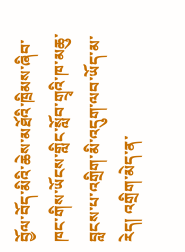བྱོལ་བོད་མིའི་ཆེས་མཐོའི་ཁྲིམས་ཞིབ་ཁང་གིས་ཡོངས་གླིང་སློབ་གྲྭའི་ཁ་མཆུ་བླངས་པ་འགྲིག་མི་འདུག་ལབ་ཡོད་མ་རེད། འགྲིག་མེད་ན་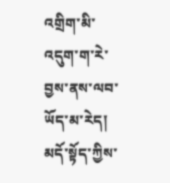འགྲིག་མི་འདུག་ག་རེ་བྱས་ནས་ལབ་ཡོད་མ་རེད།
མདོ་སྟོད་ཀྱིས་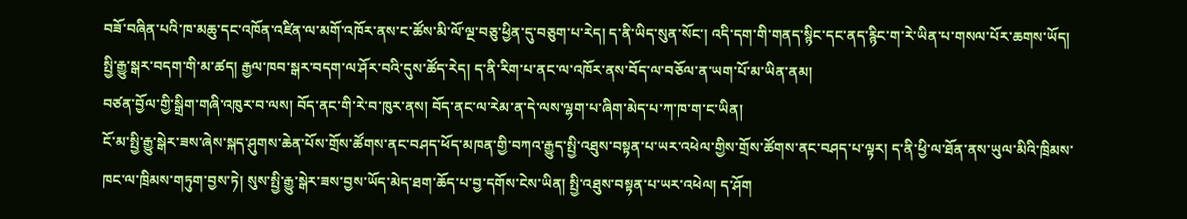བཟོ་བཞིན་པའི་ཁ་མཆུ་དང་འཁོན་འཛིན་ལ་མགོ་འཁོར་ནས་ང་ཚོས་མི་ལོ་ལྔ་བཅུ་ཕྱིན་དུ་བཅུག་པ་རེད། ད་ནི་ཡིད་སུན་སོང་། འདི་དག་གི་གནད་སྙིང་དང་ནད་རྙིང་ག་རེ་ཡིན་པ་གསལ་པོར་ཆགས་ཡོད། སྤྱི་རྒྱུ་སྒར་བདག་གི་མ་ཚད། རྒྱལ་ཁབ་སྒར་བདག་ལ་ཤོར་བའི་དུས་ཚོད་རེད། ད་ནི་རིག་པ་ནང་ལ་འཁོར་ནས་བོད་ལ་བཅོལ་ན་ཡག་པོ་མ་ཡིན་ནམ།
བཙན་བྱོལ་གྱི་སྒྲིག་གཞི་འཁུར་བ་ལས། བོད་ནང་གི་རེ་བ་ཁུར་ནས། བོད་ནང་ལ་རེམ་ན་དེ་ལས་ལྷག་པ་ཞིག་མེད་པ་ཀ་ཁ་ག་ང་ཡིན།
ངོ་མ་སྤྱི་རྒྱུ་སྒེར་ཟས་ཞེས་སྐད་ཤུགས་ཆེན་པོས་གྲོས་ཚོགས་ནང་བཤད་ཕོད་མཁན་གྱི་བཀའ་རྒྱུད་སྤྱི་འཐུས་བསྟན་པ་ཡར་འཕེལ་གྱིས་གྲོས་ཚོགས་ནང་བཤད་པ་ལྟར། ད་ནི་ཕྱི་ལ་ཐོན་ནས་ཡུལ་མིའི་ཁྲིམས་ཁང་ལ་ཁྲིམས་གཏུག་བྱས་ཏེ། སུས་སྤྱི་རྒྱུ་སྒེར་ཟས་བྱས་ཡོད་མེད་ཐག་ཆོད་པ་བྱ་དགོས་ངེས་ཡིན། སྤྱི་འཐུས་བསྟན་པ་ཡར་འཕེལ། ད་ཤོག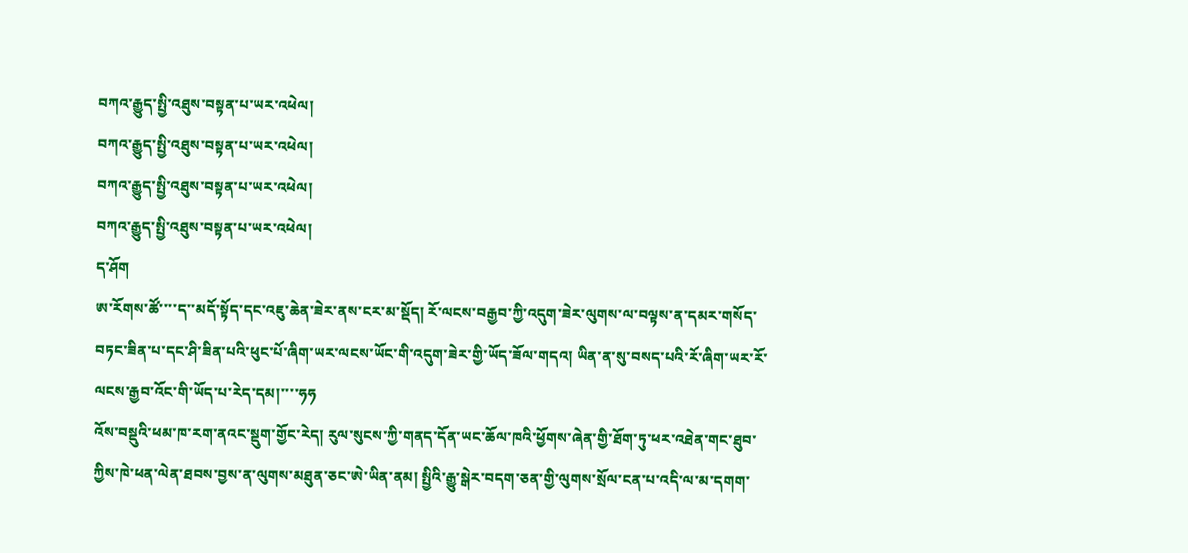བཀའ་རྒྱུད་སྤྱི་འཐུས་བསྟན་པ་ཡར་འཕེལ།
བཀའ་རྒྱུད་སྤྱི་འཐུས་བསྟན་པ་ཡར་འཕེལ།
བཀའ་རྒྱུད་སྤྱི་འཐུས་བསྟན་པ་ཡར་འཕེལ།
བཀའ་རྒྱུད་སྤྱི་འཐུས་བསྟན་པ་ཡར་འཕེལ།
ད་ཤོག
ཨ་རོགས་ཚོ་་་་ད་་མདོ་སྟོད་དང་འཇུ་ཆེན་ཟེར་ནས་ངར་མ་སྡོད། རོ་ལངས་བརྒྱབ་ཀྱི་འདུག་ཟེར་ལུགས་ལ་བལྟས་ན་དམར་གསོད་བཏང་ཟིན་པ་དང་ཤི་ཟིན་པའི་ཕུང་པོ་ཞིག་ཡར་ལངས་ཡོང་གི་འདུག་ཟེར་གྱི་ཡོད་ཟོལ་གདའ། ཡིན་ན་སུ་བསད་པའི་རོ་ཞིག་ཡར་རོ་ལངས་རྒྱབ་འོང་གི་ཡོད་པ་རེད་དམ།་་་་ཧཧ
འོས་བསྡུའི་ཕམ་ཁ་རག་ནའང་སྡུག་གྱོང་རེད། རུལ་སུངས་ཀྱི་གནད་དོན་ཡང་ཆོལ་ཁའི་ཕྱོགས་ཞེན་གྱི་ཐོག་ཏུ་ཕར་འཐེན་གང་ཐུབ་ཀྱིས་ཁེ་ཕན་ལེན་ཐབས་བྱས་ན་ལུགས་མཐུན་ཅང་ཨེ་ཡིན་ནམ། སྤྱིའི་རྒྱུ་སྒེར་བདག་ཅན་གྱི་ལུགས་སྲོལ་ངན་པ་འདི་ལ་མ་དགག་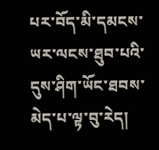པར་བོད་མི་དམངས་ཡར་ལངས་ཐུབ་པའི་དུས་ཤིག་ཡོང་ཐབས་མེད་པ་ལྟ་བུ་རེད།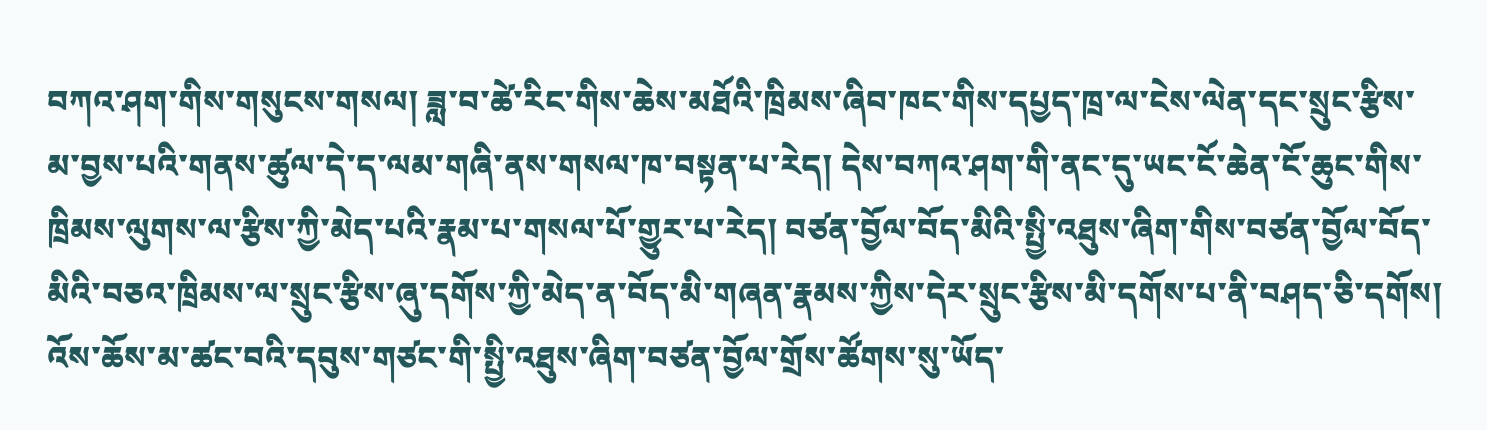བཀའ་ཤག་གིས་གསུངས་གསལ། ཟླ་བ་ཚེ་རིང་གིས་ཆེས་མཐོའི་ཁྲིམས་ཞིབ་ཁང་གིས་དཔྱད་ཁྲ་ལ་ངེས་ལེན་དང་སྲུང་རྩིས་མ་བྱས་པའི་གནས་ཚུལ་དེ་ད་ལམ་གཞི་ནས་གསལ་ཁ་བསྟན་པ་རེད། དེས་བཀའ་ཤག་གི་ནང་དུ་ཡང་ངོ་ཆེན་ངོ་ཆུང་གིས་ཁྲིམས་ལུགས་ལ་རྩིས་ཀྱི་མེད་པའི་རྣམ་པ་གསལ་པོ་གྱུར་པ་རེད། བཙན་བྱོལ་བོད་མིའི་སྤྱི་འཐུས་ཞིག་གིས་བཙན་བྱོལ་བོད་མིའི་བཅའ་ཁྲིམས་ལ་སྲུང་རྩིས་ཞུ་དགོས་ཀྱི་མེད་ན་བོད་མི་གཞན་རྣམས་ཀྱིས་དེར་སྲུང་རྩིས་མི་དགོས་པ་ནི་བཤད་ཅི་དགོས། འོས་ཆོས་མ་ཚང་བའི་དབུས་གཙང་གི་སྤྱི་འཐུས་ཞིག་བཙན་བྱོལ་གྲོས་ཚོགས་སུ་ཡོད་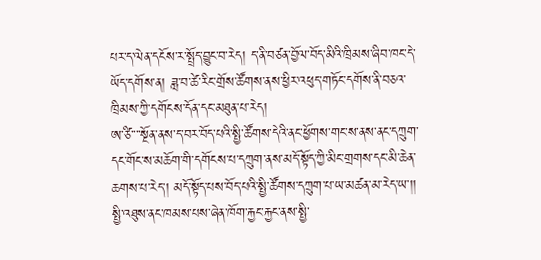པར་ད་ལེན་དངོས་ར་སྤྲོད་བྱུང་བ་རེད། ད་ནི་བཙན་བྱོལ་བོད་མིའི་ཁྲིམས་ཞིབ་ཁང་དེ་ཡོད་དགོས་ན། ཟླ་བ་ཚེ་རིང་གྲོས་ཚོགས་ནས་ཕྱིར་འཕུད་གཏོང་དགོས་ནི་བཅའ་ཁྲིམས་ཀྱི་དགོངས་དོན་དང་མཐུན་པ་རེད།
ཨ་ཙི་་་་སྔོན་ནས་ད་བར་བོད་པའི་སྤྱི་ཚོགས་དེའི་ནང་ཕྱོགས་གང་ས་ནས་ནང་དཀྲུག་དང་གོང་ས་མཆོག་གི་དགོངས་པ་དཀྲུག་ནས་མདོ་སྟོད་ཀྱི་མིང་གྲགས་དང་མི་ཆེན་ཆགས་པ་རེད་། མདོ་སྟོད་པས་བོད་པའི་སྤྱི་ཚོགས་དཀྲུག་པ་ཡ་མཚན་མ་རེད་ཡ་།།
སྤྱི་འཐུས་ནང་ཁམས་པས་ཞེན་ཁོག་རྐྱང་རྐྱང་ནས་སྤྱི་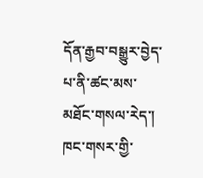དོན་རྒྱབ་བསྒྱུར་བྱེད་པ་ནི་ཚང་མས་མཐོང་གསལ་རེད་།
ཁང་གསར་གྱི་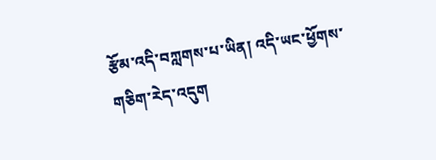རྩོམ་འདི་བཀླགས་པ་ཡིན། འདི་ཡང་ཕྱོགས་གཅིག་རེད་འདུག